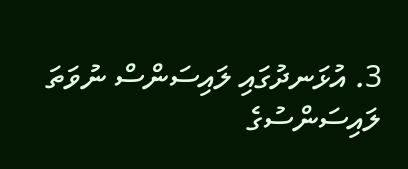3. އުޅަނދުގައި ލައިސަންސް ނުވަތަ ލައިސަންސުގެ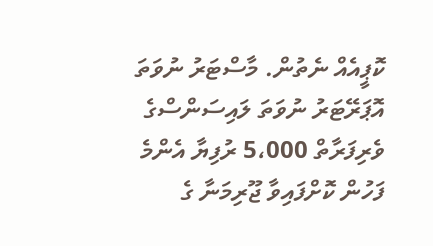ކޮޕީއެއް ނެތުން. މާސްޓަރު ނުވަތަ އޮޕަރޭޓަރު ނުވަތަ ލައިސަންސްގެ ވެރިފަރާތް 5،000 ރުފިޔާ އެންމެ ފަހުން ކޮށްފައިވާ ޖޫރިމަނާ ގެ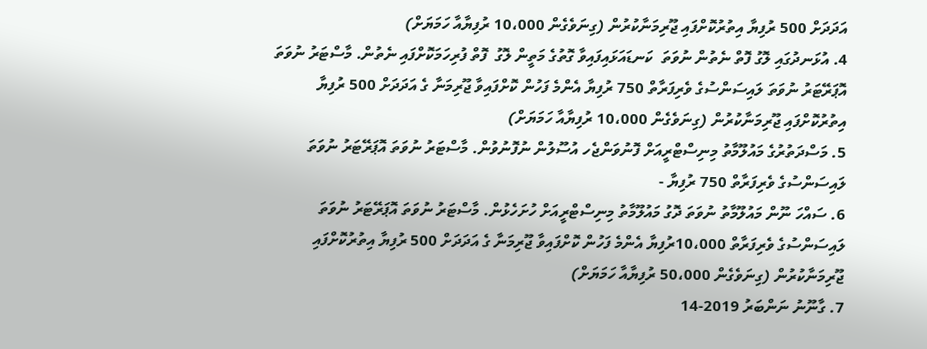އަދަދަށް 500 ރުފިޔާ އިތުރުކޮށްފައި ޖޫރިމަނާކުރުން (ގިނަވެގެން 10،000 ރުފިޔާއާ ހަމަޔަށް)
4. އުޅަނދުގައި ލޮގު ފޮތް ނެތުން ނުވަތަ  ކަނޑައަޅައިފައިވާ ގޮތުގެ މަތީން ލޮގު  ފޮތް ފުރިހަމަކޮށްފައި ނެތުން. މާސްޓަރު ނުވަތަ އޮޕަރޭޓަރު ނުވަތަ ލައިސަންސުގެ ވެރިފަރާތް 750 ރުފިޔާ އެންމެ ފަހުން ކޮށްފައިވާ ޖޫރިމަނާ ގެ އަދަދަށް 500 ރުފިޔާ އިތުރުކޮށްފައި ޖޫރިމަނާކުރުން (ގިނަވެގެން 10،000 ރުފިޔާއާ ހަމަޔަށް)
5. މަސްދަތުރުގެ މައުލޫމާތު މިނިސްޓްރީއަށް ފޮނުވަންޖެހ އުސޫލުން ނުފޮނުވުން. މާސްޓަރު ނުވަތަ އޮޕަރޭޓަރު ނުވަތަ ލައިސަންސުގެ ވެރިފަރާތް 750 ރުފިޔާ -
6. ސައްހަ ނޫން މައުލޫމާތު ނުވަތަ ދޮގު މައުލޫމާތު މިނިސްޓްރީއަށް ހުށަހެޅުން. މާސްޓަރު ނުވަތަ އޮޕަރޭޓަރު ނުވަތަ  ލައިސަންސުގެ ވެރިފަރާތް 10،000ރުފިޔާ އެންމެ ފަހުން ކޮށްފައިވާ ޖޫރިމަނާ ގެ އަދަދަށް 500 ރުފިޔާ އިތުރުކޮށްފައި ޖޫރިމަނާކުރުން (ގިނަވެގެން 50،000 ރުފިޔާއާ ހަމަޔަށް)
7. ގާނޫނު ނަންބަރު 2019-14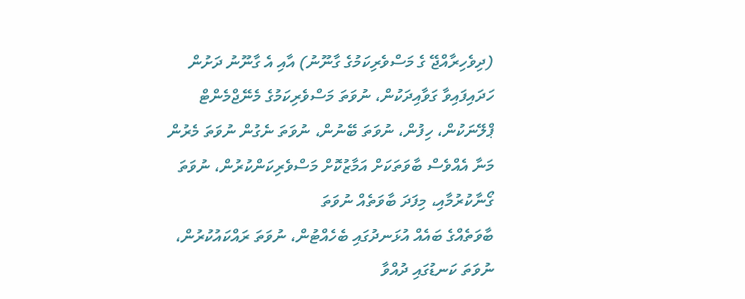(ދިވެހިރާއްޖޭ ގެ މަސްވެރިކަމުގެ ގާނޫނު) އާއި އެ ގާނޫނު ދަށުން ހަދައިފައިވާ ގަވާއިދަކުން، ނުވަތަ މަސްވެރިކަމުގެ މެނޭޖްމެންޓް ޕްލޭނަކުން، ހިފުން، ނުވަތަ ބޭނުން، ނުވަތަ ނެގުން ނުވަތަ މެރުން މަނާ އެއްވެސް ބާވަތަކަށް އަމާޒުކޮށް މަސްވެރިކަންކުރުން، ނުވަތަ  ގޯނާކުރުމާއި، މިފަދަ ބާވަތެއް ނުވަތަ
ބާވަތެއްގެ ބައެއް އުޅަނދުގައި ބެހެއްޓުން، ނުވަތަ ރައްކައުކުރުން، ނުވަތަ ކަނޑުގައި ދުއްވާ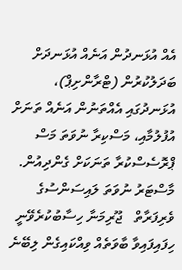އެއް އުޅަނދުން އަނެއް އުޅަނދަށް ބަދަލުކުރުން (ޓްރާންށިޕް)، އުޅަނދުގައި އެއްތަނުން އަނެއް ތަނަށް އުފުލުމާއި، މަސްކިރާ ނުވަތަ މަސް ޕްރޮސެސްކުރާ ތަނަކަށް ގެންދިއުން.
މާސްޓަރު ނުވަތަ ލައިސަންސުގެ  ވެރިފަރާތް   ޖޫރިމަނާ ހިސާބުކުރެވޭނީ ހިފައިފައިވާ ބާވަތެއް ވިއްކައިގެން ލިބޭނެ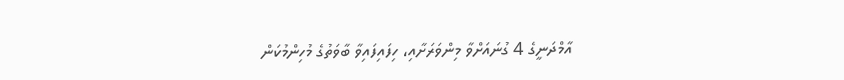އާމްދަނީގެ 4 ގުނައަށްވާ މިންވަރަށާއި، ހިފައިފައިވާ ބާވަތުގެ މުހިންމުކަން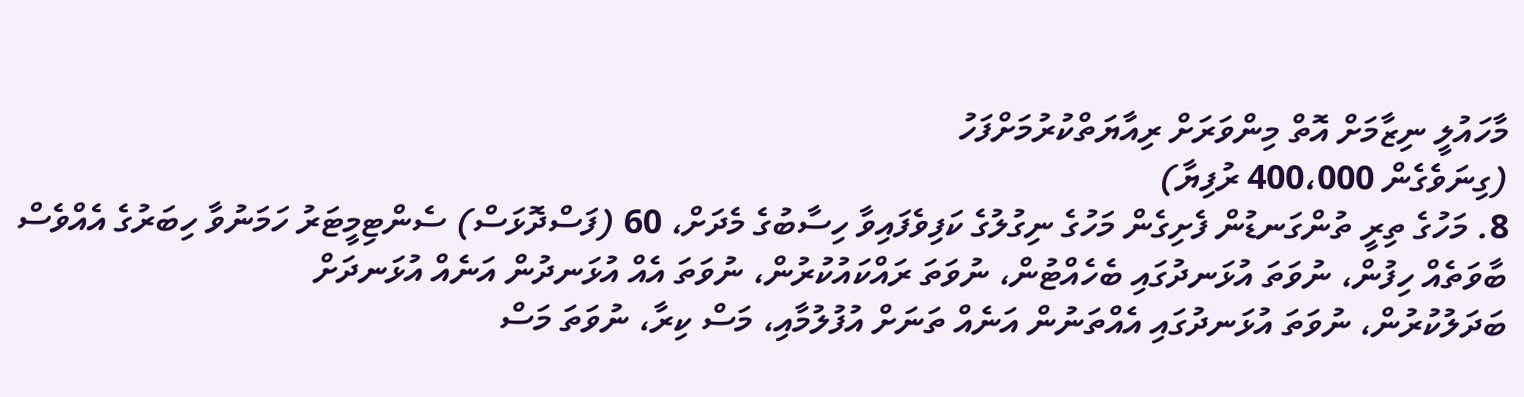މާހައުލީ ނިޒާމަށް އޮތް މިންވަރަށް ރިއާޔަތްކުރުމަށްފަހު
(ގިނަވެގެން 400،000 ރުފިޔާ)
8. މަހުގެ ތިރީ ތުންގަނޑުން ފެށިގެން މަހުގެ ނިގުލުގެ ކަފިވެފައިވާ ހިސާބުގެ މެދަށް، 60 (ފަސްދޮޅަސް) ސެންޓިމީޓަރު ހަމަނުވާ ހިބަރުގެ އެއްވެސް ބާވަތެއް ހިފުން، ނުވަތަ އުޅަނދުގައި ބެހެއްޓުން، ނުވަތަ ރައްކައުކުރުން، ނުވަތަ އެއް އުޅަނދުން އަނެއް އުޅަނދަށް
ބަދަލުކުރުން، ނުވަތަ އުޅަނދުގައި އެއްތަނުން އަނެއް ތަނަށް އުފުލުމާއި، މަސް ކިރާ، ނުވަތަ މަސް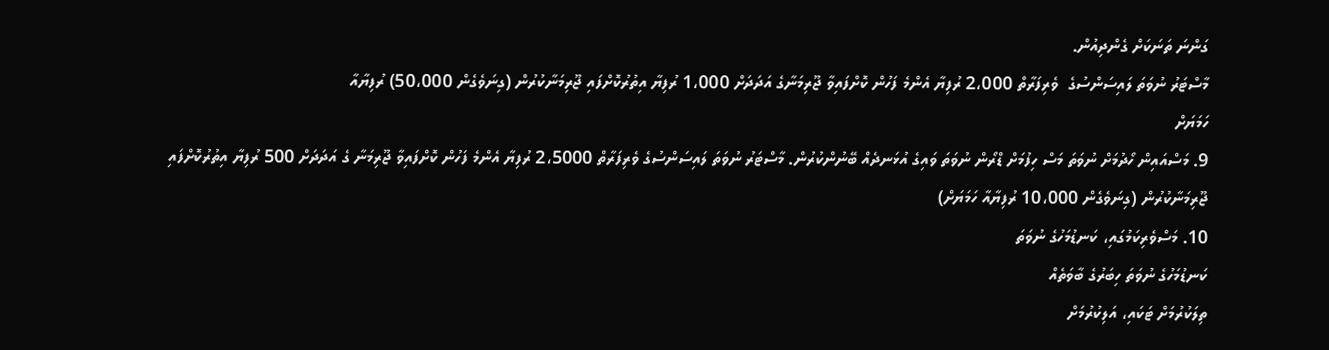ގަންނަ ތަނަކަށް ގެންދިއުން.
މާސްޓަރު ނުވަތަ ލައިސަންސުގެ  ވެރިފަރާތް 2،000 ރުފިޔާ އެންމެ ފަހުން ކޮށްފައިވާ ޖޫރިމަނާގެ އަދަދަށް 1،000 ރުފިޔާ އިތުރުކޮށްފައި ޖޫރިމަނާކުރުން (ގިނަވެގެން 50،000) ރުފިޔާއާ
ހަމަޔަށް
9. މަސްއައިން ހޯދުމަށް ނުވަތަ މަސް ހިފުމަށް ޑްރޯން ނުވަތަ ވައިގެ އުޅަނދެއް ބޭނުންކުރުން. މާސްޓަރު ނުވަތަ ލައިސަންސުގެ ވެރިފަރާތް 2،5000 ރުފިޔާ އެންމެ ފަހުން ކޮށްފައިވާ ޖޫރިމަނާ ގެ އަދަދަށް 500 ރުފިޔާ އިތުރުކޮށްފައި ޖޫރިމަނާކުރުން (ގިނަވެގެން 10،000 ރުފިޔާއާ ހަމަޔަށް)
10. މަސްވެރިކަމުގައި، ކަނޑުމަހުގެ ނުވަތަ
ކަނޑުމަހުގެ ނުވަތަ ހިބަރުގެ ބާވަތެއް
ތިލަކުރުމަށް ޓަކައި، އަލިކުރުމަށް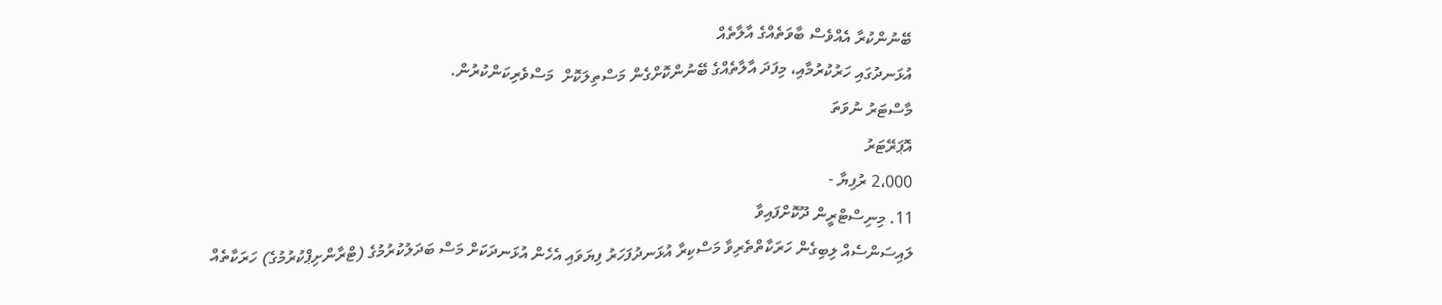ބޭނުންކުރާ އެއްވެސް ބާވަތެއްގެ އާލާތެއް
އުޅަނދުގައި ހަރުކުރުމާއި، މިފަދަ އާލާތެއްގެ ބޭނުންކޮށްގެން މަސްތިލަކޮށް  މަސްވެރިކަންކުރުން.
މާސްޓަރު ނުވަތަ
އޮޕަރޭޓަރު
2،000 ރުފިޔާ -
11. މިނިސްޓްރީން ދޫކޮށްފައިވާ
ލައިސަންސެއް ލިބިގެން ހަރަކާތްތެރިވާ މަސްކިރާ އުޅަނދުފަހަރު ފިޔަވައި އެހެން އުޅަނދަކަށް މަސް ބަދަލުކުރުމުގެ (ޓްރާންށިޕްކުރުމުގެ) ހަރަކާތެއް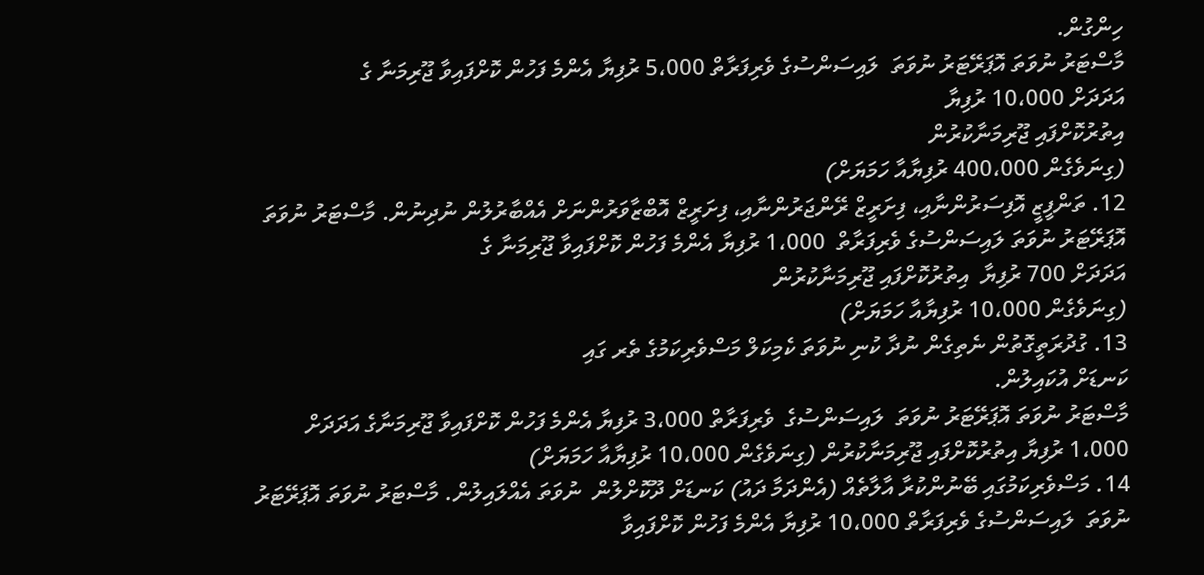ހިންގުން.
މާސްޓަރު ނުވަތަ އޮޕަރޭޓަރު ނުވަތަ  ލައިސަންސުގެ ވެރިފަރާތް 5،000 ރުފިޔާ އެންމެ ފަހުން ކޮށްފައިވާ ޖޫރިމަނާ ގެ
އަދަދަށް 10،000 ރުފިޔާ
އިތުރުކޮށްފައި ޖޫރިމަނާކުރުން
(ގިނަވެގެން 400،000 ރުފިޔާއާ ހަމަޔަށް)
12. ތަންފީޒީ އޮފިސަރުންނާއި، ފިށަރީޒް ރޭންޖަރުންނާއި، ފިށަރީޒް އޮބްޒާވަރުންނަށް އެއްބާރުލުން ނުދިނުން. މާސްޓަރު ނުވަތަ އޮޕަރޭޓަރު ނުވަތަ ލައިސަންސުގެ ވެރިފަރާތް  1،000 ރުފިޔާ އެންމެ ފަހުން ކޮށްފައިވާ ޖޫރިމަނާ ގެ
އަދަދަށް 700 ރުފިޔާ  އިތުރުކޮށްފައި ޖޫރިމަނާކުރުން
(ގިނަވެގެން 10،000 ރުފިޔާއާ ހަމަޔަށް)
13. ގުދުރަތީގޮތުން ނެތިގެން ނުދާ ކުނި ނުވަތަ ކެމިކަލް މަސްވެރިކަމުގެ ތެރ ގައި
ކަނޑަށް އުކައިލުން.
މާސްޓަރު ނުވަތަ އޮޕަރޭޓަރު ނުވަތަ  ލައިސަންސުގެ  ވެރިފަރާތް 3،000 ރުފިޔާ އެންމެ ފަހުން ކޮށްފައިވާ ޖޫރިމަނާގެ އަދަދަށް 1،000 ރުފިޔާ އިތުރުކޮށްފައި ޖޫރިމަނާކުރުން (ގިނަވެގެން 10،000 ރުފިޔާއާ ހަމަޔަށް)
14. މަސްވެރިކަމުގައި ބޭނުންކުރާ އާލާތެއް (އެންދަމާ ދައު) ކަނޑަށް ދޫކޮށްލުން  ނުވަތަ އެއްލައިލުން. މާސްޓަރު ނުވަތަ އޮޕަރޭޓަރު ނުވަތަ  ލައިސަންސުގެ ވެރިފަރާތް 10،000 ރުފިޔާ އެންމެ ފަހުން ކޮށްފައިވާ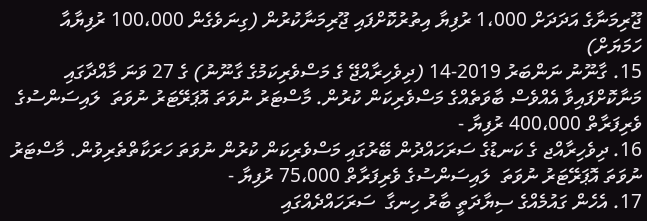ޖޫރިމަނާގެ އަދަދަށް 1،000 ރުފިޔާ އިތުރުކޮށްފައި ޖޫރިމަނާކުރުން (ގިނަވެގެން 100،000 ރުފިޔާއާ ހަމަޔަށް)
15. ގާނޫނު ނަންބަރު 2019-14 (ދިވެހިރާއްޖޭ ގެ މަސްވެރިކަމުގެ ގާނޫނު) ގެ 27 ވަނަ މާއްދާގައި މަނާކޮށްފައިވާ އެއްވެސް ބާވަތެއްގެ މަސްވެރިކަން ކުރުން. މާސްޓަރު ނުވަތަ އޮޕަރޭޓަރު ނުވަތަ  ލައިސަންސުގެ ވެރިފަރާތް 400،000 ރުފިޔާ -
16. ދިވެހިރާއްޖ ގެ ކަނޑުގެ ސަރަހައްދުން ބޭރުގައި މަސްވެރިކަން ކުރުން ނުވަތަ ހަރަކާތްތެރިވުން. މާސްޓަރު ނުވަތަ އޮޕަރޭޓަރު ނުވަތަ  ލައިސަންސުގެ ވެރިފަރާތް 75،000 ރުފިޔާ -
17. އެހެން ގައުމެއްގެ ސިޔާދަތީ ބާރު ހިނގާ  ސަރަހައްދެއްގައި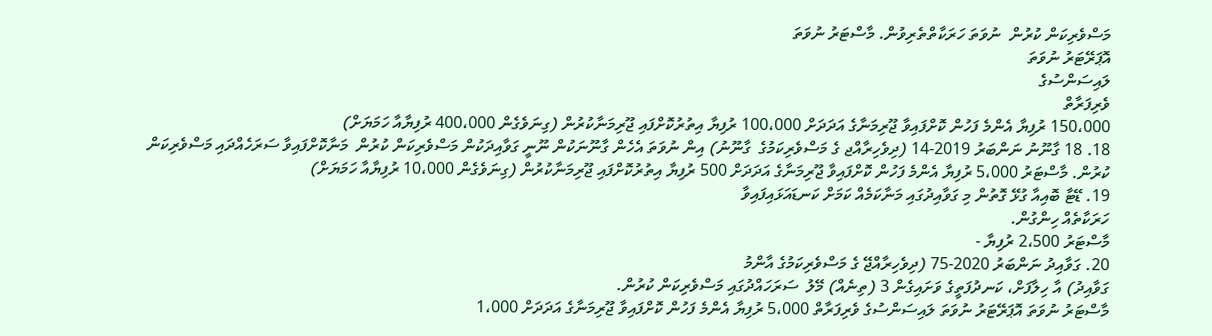މަސްވެރިކަން ކުރުން  ނުވަތަ ހަރަކާތްތެރިވުން. މާސްޓަރު ނުވަތަ
އޮޕަރޭޓަރު ނުވަތަ
ލައިސަންސުގެ
ވެރިފަރާތް
150،000 ރުފިޔާ އެންމެ ފަހުން ކޮށްފައިވާ ޖޫރިމަނާގެ އަދަދަށް 100،000 ރުފިޔާ އިތުރުކޮށްފައި ޖޫރިމަނާކުރުން (ގިނަވެގެން 400،000 ރުފިޔާއާ ހަމަޔަށް)
18. 18 ގާނޫނު ނަންބަރު 2019-14 (ދިވެހިރާއްޖ ގެ މަސްވެރިކަމުގެ  ގާނޫނު) އިން ނުވަތަ އެހެން ގާނޫނަކުން ނޫނީ ގަވާއިދަކުން މަސްވެރިކަން ކުރުން  މަނާކޮށްފައިވާ ސަރަހެއްދައި މަސްވެރިކަން ކުރުން. މާސްޓަރު 5،000 ރުފިޔާ އެންމެ ފަހުން ކޮށްފައިވާ ޖޫރިމަނާގެ އަދަދަށް 500 ރުފިޔާ އިތުރުކޮށްފައި ޖޫރިމަނާކުރުން (ގިނަވެގެން 10،000 ރުފިޔާއާ ހަމަޔަށް)
19. ޑޭޓާ ބޮއިއާ ގުޅޭ ގޮތުން މި ގަވާއިދުގައި މަނާކަމެއް ކަމަށް ކަނޑައަޅައިފައިވާ
ހަރަކާތެއް ހިންގުން.
މާސްޓަރު 2،500 ރުފިޔާ -
20. ގަވާއިދު ނަންބަރު 2020-75 (ދިވެހިރާއްޖޭ ގެ މަސްވެރިކަމުގެ އާންމު
ގަވާއިދު) އާ ހިލާފަށް، ކަނދުފަތީގެ ވަށައިގެން 3 (ތިނެއް) މޭލު  ސަރަހައްދުގައި މަސްވެރިކަން ކުރުން.
މާސްޓަރު ނުވަތަ އޮޕަރޭޓަރު ނުވަތަ ލައިސަންސުގެ ވެރިފަރާތް 5،000 ރުފިޔާ އެންމެ ފަހުން ކޮށްފައިވާ ޖޫރިމަނާގެ އަދަދަށް 1،000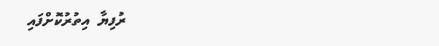ރުފިޔާ  އިތުރުކޮށްފައި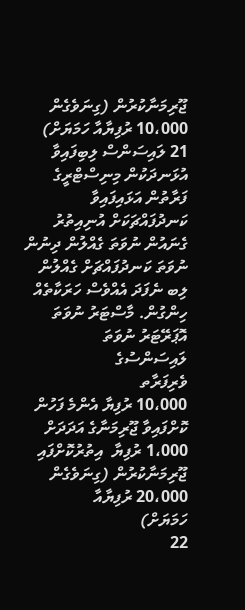ޖޫރިމަނާކުރުން (ގިނަވެގެން 10،000 ރުފިޔާއާ ހަމަޔަށް)
21 ލައިސަންސް ލިބިފައިވާ އުޅަނދަކުން މިނިސްޓްރީގެ ފަރާތުން އަޅައިފައިވާ ކަނދުފައްޗަކަށް އުނިއިތުރު ގެނައުން ނުވަތަ ގެއްލުން ދިނުން ނުވަތަ ކަނދުފައްޗަށް ގެއްލުން ލިބ ނެފަދަ އެއްވެސް ހަރަކާތެއް ހިންގުން. މާސްޓަރު ނުވަތަ
އޮޕަރޭޓަރު ނުވަތަ
ލައިސަންސުގެ
ވެރިފަރާތ
10،000 ރުފިޔާ އެންމެ ފަހުން ކޮށްފައިވާ ޖޫރިމަނާގެ އަދަދަށް 1،000 ރުފިޔާ  އިތުރުކޮށްފައި ޖޫރިމަނާކުރުން (ގިނަވެގެން 20،000 ރުފިޔާއާ
ހަމަޔަށް)
22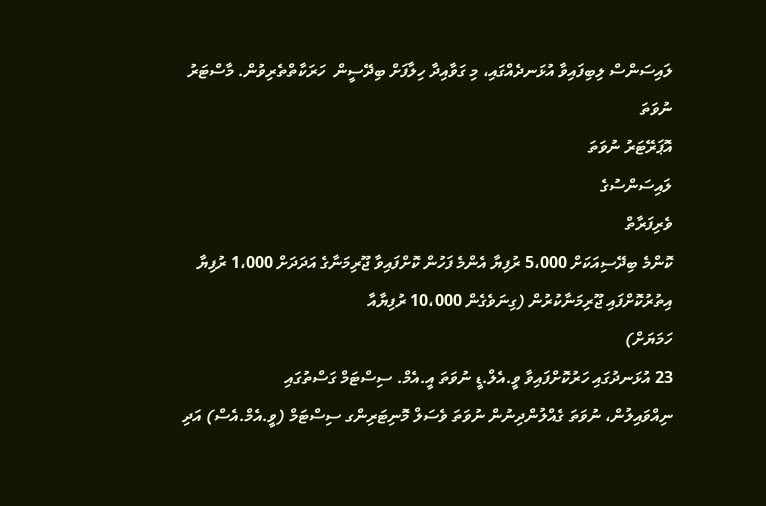ލައިސަންސް ލިބިފައިވާ އުޅަނދެއްގައި، މި ގަވާއިދާ ހިލާފަށް ބިދޭސީން  ހަރަކާތްތެރިވުން. މާސްޓަރު ނުވަތަ
އޮޕަރޭޓަރު ނުވަތަ
ލައިސަންސުގެ
ވެރިފަރާތް
ކޮންމެ ބިދޭސިއަކަށް 5،000 ރުފިޔާ އެންމެ ފަހުން ކޮށްފައިވާ ޖޫރިމަނާގެ އަދަދަށް 1،000 ރުފިޔާ  އިތުރުކޮށްފައި ޖޫރިމަނާކުރުން (ގިނަވެގެން 10،000 ރުފިޔާއާ
ހަމަޔަށް)
23 އުޅަނދުގައި ހަރުކޮށްފައިވާ ވީ.އެލް.ޑީ ނުވަތަ އީ.އެމް. ސިސްޓަމް ގަސްތުގައި
ނިއްވައިލުން، ނުވަތަ ގެއްލުންދިނުން ނުވަތަ ވެސަލް މޮނިޓަރިންގ ސިސްޓަމް (ވީ.އެމް.އެސް) އަދި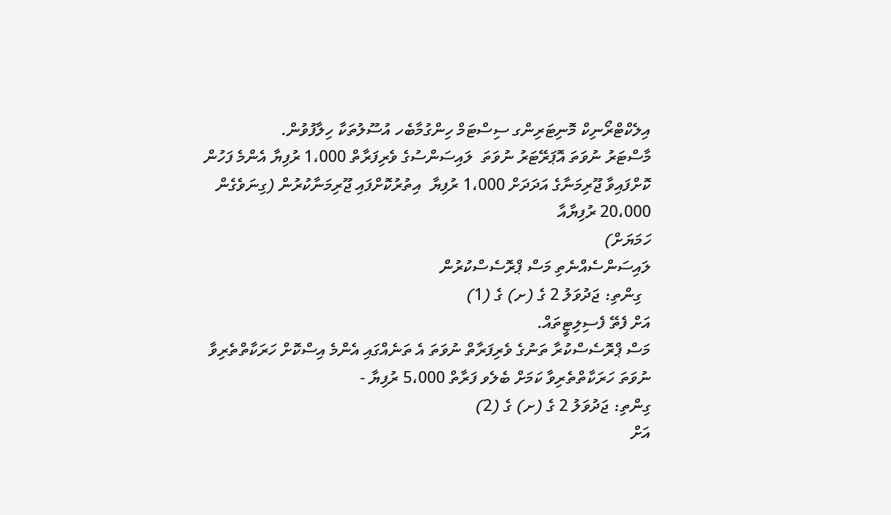އިލެކްޓްރޯނިކް މޮނިޓަރިންގ ސިސްޓަމް ހިންގުމާބެހ އުސޫލުތަކާ ހިލާފުވުން.
މާސްޓަރު ނުވަތަ އޮޕަރޭޓަރު ނުވަތަ  ލައިސަންސުގެ ވެރިފަރާތް 1،000 ރުފިޔާ އެންމެ ފަހުން ކޮށްފައިވާ ޖޫރިމަނާގެ އަދަދަށް 1،000 ރުފިޔާ  އިތުރުކޮށްފައި ޖޫރިމަނާކުރުން (ގިނަވެގެން 20،000 ރުފިޔާއާ
ހަމަޔަށް)
ލައިސަންސެއްނެތި މަސް ޕްރޮސެސްކުރުން
  ގިންތި: ޖަދުވަލު 2 ގެ (ށ) ގެ (1)
އަށް ފެތޭ ފެސިލިޓީތައް.
މަސް ޕްރޮސެސްކުރާ ތަނުގެ ވެރިފަރާތް ނުވަތަ އެ ތަނެއްގައި އެންމެ އިސްކޮށް ހަރަކާތްތެރިވާ ނުވަތަ ހަރަކާތްތެރިވާ ކަމަށް ބެލެވ ފަރާތް 5،000 ރުފިޔާ -
ގިންތި: ޖަދުވަލު 2 ގެ (ށ) ގެ (2)
އަށް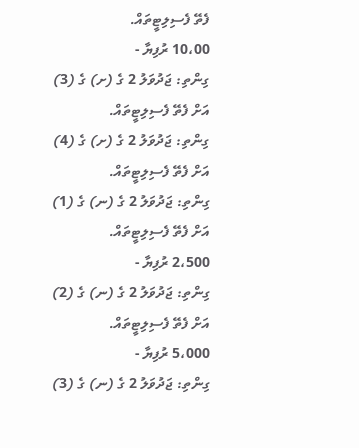ފެތޭ ފެސިލިޓީތައް.
10،00 ރުފިޔާ -
ގިންތި: ޖަދުވަލު 2 ގެ (ށ) ގެ (3)
އަށް ފެތޭ ފެސިލިޓީތައް.
ގިންތި: ޖަދުވަލު 2 ގެ (ށ) ގެ (4)
އަށް ފެތޭ ފެސިލިޓީތައް.
ގިންތި: ޖަދުވަލު 2 ގެ (ނ) ގެ (1)
އަށް ފެތޭ ފެސިލިޓީތައް.
2،500 ރުފިޔާ -
ގިންތި: ޖަދުވަލު 2 ގެ (ނ) ގެ (2)
އަށް ފެތޭ ފެސިލިޓީތައް.
5،000 ރުފިޔާ -
ގިންތި: ޖަދުވަލު 2 ގެ (ނ) ގެ (3)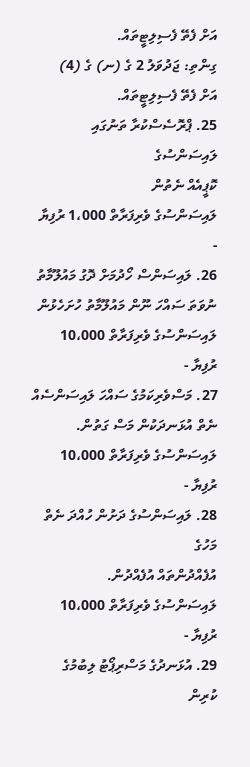އަށް ފެތޭ ފެސިލިޓީތައް.
ގިންތި: ޖަދުވަލު 2 ގެ (ނ) ގެ (4)
އަށް ފެތޭ ފެސިލިޓީތައް.
25. ޕްރޮސެސްކުރާ ތަނުގައި ލައިސަންސުގެ
ކޮޕީއެއް ނެތުން
ލައިސަންސުގެ ވެރިފަރާތް 1،000 ރުފިޔާ -
26. ލައިސަންސް ހޯދުމަށް ދޮގު މައުލޫމާތު  ނުވަތަ ސައްހަ ނޫން މައުލޫމާތު ހުށަހެޅުން ލައިސަންސުގެ ވެރިފަރާތް 10،000 ރުފިޔާ -
27. މަސްވެރިކަމުގެ ސައްހަ ލައިސަންސެއް
ނެތް އުޅަނދަކުން މަސް ގަތުން.
ލައިސަންސުގެ ވެރިފަރާތް 10،000 ރުފިޔާ -
28. ލައިސަންސުގެ ދަށުން ހުއްދަ ނެތް މަހުގެ
އުފެއްދުންތައް އުފެއްދުން.
ލައިސަންސުގެ ވެރިފަރާތް 10،000 ރުފިޔާ -
29. އުޅަނދުގެ މަސްރިޕޯޓު ލިބުމުގެ ކުރިން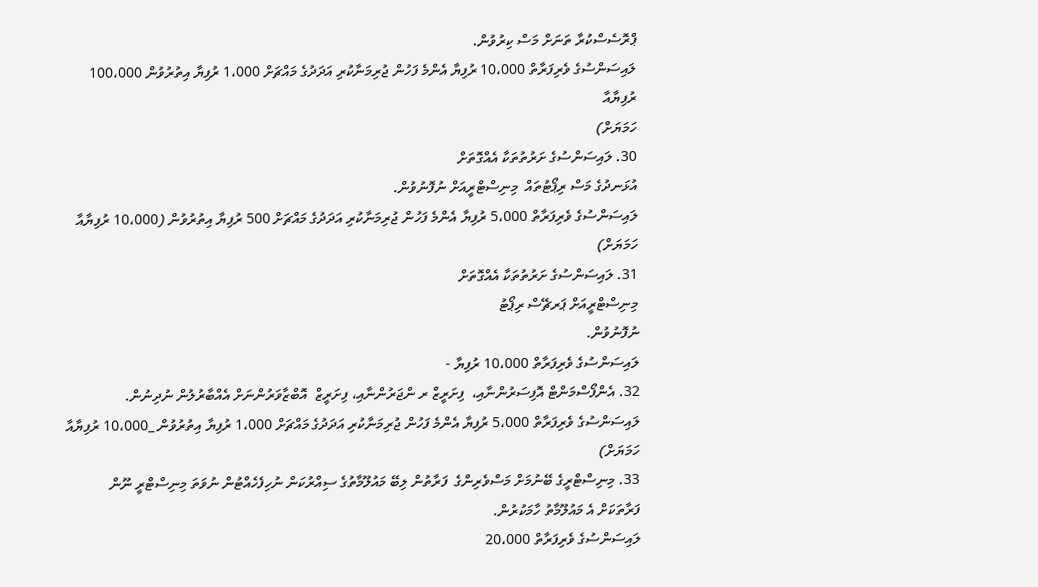ޕްރޮސެސްކުރާ ތަނަށް މަސް ކިރުވުން.
ލައިސަންސުގެ ވެރިފަރާތް 10،000 ރުފިޔާ އެންމެ ފަހުން ޖުރިމަނާކުރި އަދަދުގެ މައްޗަށް 1،000 ރުފިޔާ އިތުރުވުން 100،000 ރުފިޔާއާ
ހަމަޔަށް)
30. ލައިސަންސުގެ ށަރުތުތަކާ އެއްގޮތަށް
އުޅަނދުގެ މަސް ރިޕޯޓުތައް  މިނިސްޓްރީއަށް ނުފޮނުވުން.
ލައިސަންސުގެ ވެރިފަރާތް 5،000 ރުފިޔާ އެންމެ ފަހުން ޖުރިމަނާކުރި އަދަދުގެ މައްޗަށް 500 ރުފިޔާ އިތުރުވުން (10،000 ރުފިޔާއާ ހަމަޔަށް)
31. ލައިސަންސުގެ ށަރުތުތަކާ އެއްގޮތަށް
މިނިސްޓްރީއަށް ޕަރޗޭސް ރިޕޯޓު
ނުފޮނުވުން.
ލައިސަންސުގެ ވެރިފަރާތް 10،000 ރުފިޔާ -
32. އެންފޯސްމަންޓް އޮފިސަރުންނާއި،  ފިށަރީޒް ރ ންޖަރުންނާއި، ފިށަރީޒް  އޮބްޒާވަރުންނަށް އެއްބާރުލުން ނުދިނުން. ލައިސަންސުގެ ވެރިފަރާތް 5،000 ރުފިޔާ އެންމެ ފަހުން ޖުރިމަނާކުރި އަދަދުގެ މައްޗަށް 1،000 ރުފިޔާ އިތުރުވުން _10،000 ރުފިޔާއާ  ހަމަޔަށް)
33. މިނިސްޓްރީގެ ބޭނުމަށް މަސްވެރިންގެ  ފަރާތުން ލިބޭ މައުލޫމާތުގެ ސިއްރުކަން ނުހިފެހެއްޓުން ނުވަތަ މިނިސްޓްރީ ނޫން
ފަރާތަކަށް އެ މައުލޫމާތު ހާމަކުރުން.
ލައިސަންސުގެ ވެރިފަރާތް 20،000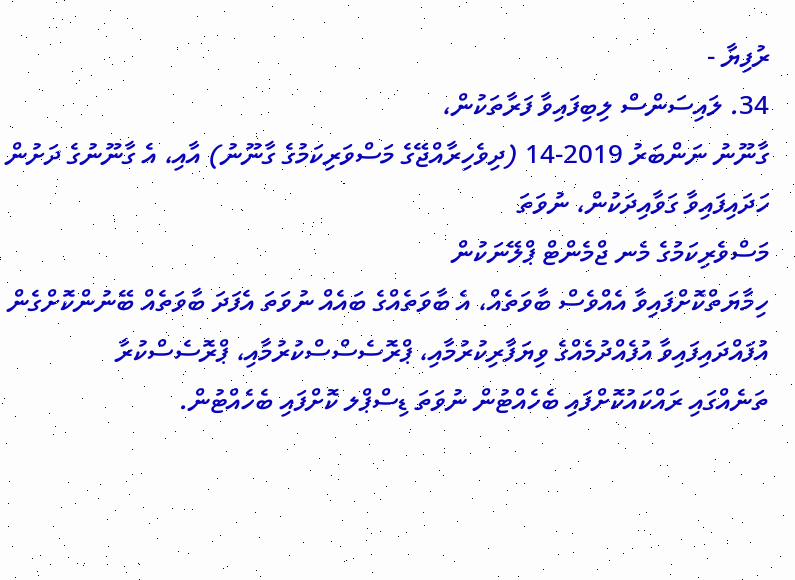ރުފިޔާ -
34. ލައިސަންސް ލިބިފައިވާ ފަރާތަކުން،
ގާނޫނު ނަންބަރު 2019-14 (ދިވެހިރާއްޖޭގެ މަސްވަރިކަމުގެ ގާނޫނު) އާއި، އެ ގާނޫނުގެ ދަށުން ހަދައިފައިވާ ގަވާއިދަކުން، ނުވަތަ
މަސްވެރިކަމުގެ މެނ ޖްމެންޓް ޕްލޭނަކުން
ހިމާޔަތްކޮށްފައިވާ އެއްވެސް ބާވަތެއް، އެ ބާވަތެއްގެ ބައެއް ނުވަތަ އެފަދަ ބާވަތެއް ބޭނުންކޮށްގެން އުފައްދައިފައިވާ އުފެއްދުމެއްގެ ވިޔަފާރިކުރުމާއި، ޕްރޮސެސްސްކުރުމާއި، ޕްރޮސެސްކުރާ
ތަނެއްގައި ރައްކައުކޮށްފައި ބެހެއްޓުން ނުވަތަ ޑިސްޕްލ ކޮށްފައި ބެހެއްޓުން.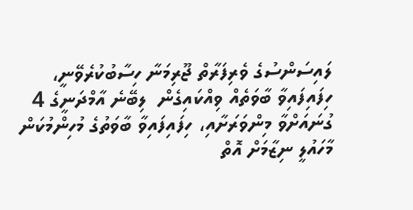ލައިސަންސުގެ ވެރިފަރާތް ޖޫރިމަނާ ހިސާބުކުރެވޭނީ، ހިފައިފައިވާ ބާވަތެއް ވިއްކައިގެން  ލިބޭނެ އާމްދަނީގެ 4 ގުނައަށްވާ މިންވަރަށާއި، ހިފައިފައިވާ ބާވަތުގެ މުހިންމުކަން މާހައުލީ ނިޒާމަށް އޮތް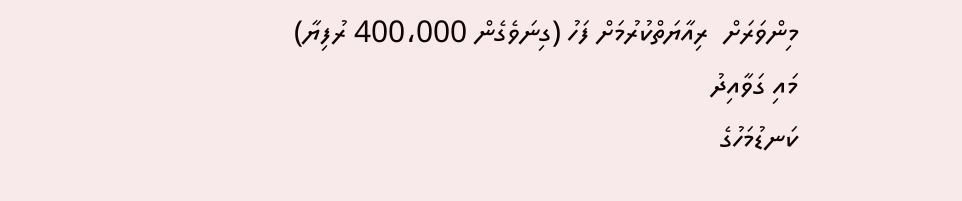މިންވަރަށް  ރިއާޔަތްކުރުމަށް ފަހު (ގިނަވެގެން 400،000 ރުފިޔާ)
މައި ގަވާއިދު
ކަނޑުމަހުގެ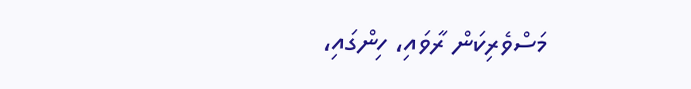މަސްވެރިކަން ރާވައި، ހިންގައި،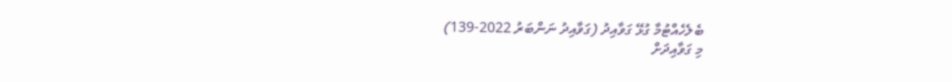ބެލެހެއްޓުމާ ގުޅޭ ގަވާއިދު (ގަވާއިދު ނަންބަރު 2022-139)
މި ގަވާއިދަށް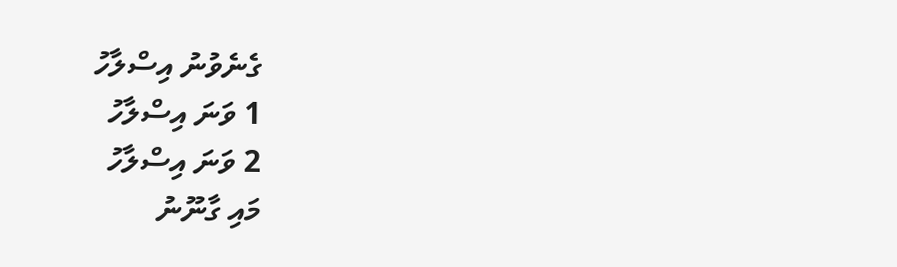ގެނެވުނު އިސްލާހު
1 ވަނަ އިސްލާހު
2 ވަނަ އިސްލާހު
މައި ގާނޫނު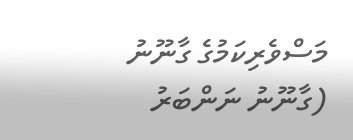މަސްވެރިކަމުގެ ގާނޫނު (ގާނޫނު ނަންބަރު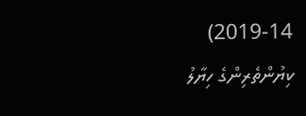2019-14)
ކިޔުންތެރިންގެ ހިޔާލު